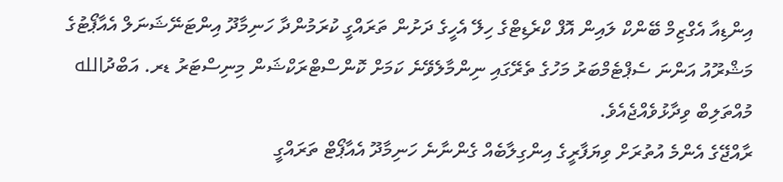އިންޑިއާ އެގްޒިމް ބޭންކް ލައިން އޮފް ކްރެޑިޓްގެ ހިލޭ އެހީގެ ދަށުން ތަރައްގީ ކުރަމުންދާ ހަނިމާދޫ އިންޓަނޭޝަނަލް އެއާޕޯޓުގެ މަޝްރޫއު އަންނަ ސެޕްޓެމްބަރު މަހުގެ ތެރޭގައި ނިންމާލެވޭނެ ކަމަށް ކޮންސްޓްރަކްޝަން މިނިސްޓަރު ޑރ. އަބްދުالله މުއްތަލިބް ވިދާޅުވެއްޖެއެވެ.
ރާއްޖޭގެ އެންމެ އުތުރަށް ވިޔަފާރީގެ އިންގިލާބެއް ގެންނާނެ ހަނިމާދޫ އެއާޕޯޓް ތަރައްގީ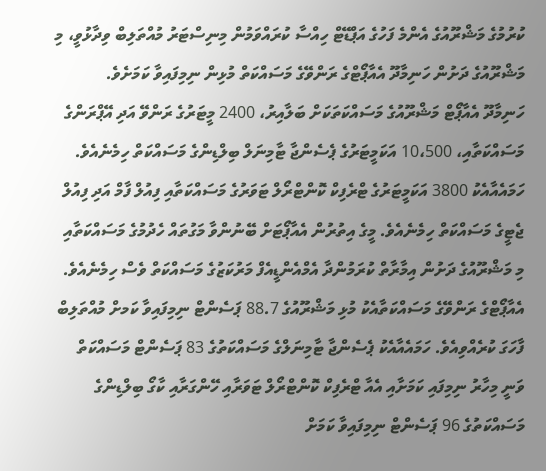ކުރުމުގެ މަޝްރޫއުގެ އެންމެ ފަހުގެ އަޕްޑޭޓް ހިއްސާ ކުރައްވަމުން މިނިސްޓަރު މުއްތަލިބް ވިދާޅުވީ، މި މަޝްރޫއުގެ ދަށުން ހަނިމާދޫ އެއާޕޯޓްގެ ރަންވޭގެ މަސައްކަތް މުޅިން ނިމިފައިވާ ކަމަށެވެ.
ހަނިމާދޫ އެއާޕޯޓް މަޝްރޫއުގެ މަސައްކަތަކަށް ބަލާއިރު، 2400 މީޓަރުގެ ރަންވޭ އަދި އޭޕްރަންގެ މަސައްކަތާއި، 10،500 އަކަމީޓަރުގެ ޕެސެންޖާ ޓާމިނަލް ބިލްޑިންގެ މަސައްކަތް ހިމެނެއެވެ. ހަމައެއާއެކު 3800 އަކަމީޓަރުގެ ޓްރެފިކް ކޮންޓްރޯލް ޓަވަރުގެ މަސައްކަތާއި ފިއުލް ފާމް އަދި ފިއުލް ޖެޓީގެ މަސައްކަތް ހިމެނެއެވެ. މީގެ އިތުރުން އެއާޕޯޓަށް ބޭނުންވާ މަގުތައް ހެދުމުގެ މަސައްކަތާއި މި މަޝްރޫއުގެ ދަށުން އިމާރާތް ކުރަމުންދާ އެމްއެންޑީއެފް މަރުކަޒުގެ މަސައްކަތް ވެސް ހިމެނެއެވެ.
އެއާޕޯޓްގެ ރަންވޭގެ މަސައްކަތާއެކު މުޅި މަޝްރޫއުގެ 88.7 ޕަސެންޓް ނިމިފައިވާ ކަމށް މުއްތަލިބް ފާހަގަ ކުރެއްވިއެވެ. ހަމައެއާއެކު ޕެސެންޖާ ޓާމިނަލްގެ މަސައްކަތުގެ 83 ޕަސެންޓް މަސައްކަތް ވަނީ މިހާރު ނިމިފައި ކަމަށާއި އެއާ ޓްރެފިކް ކޮންޓްރޯލް ޓަވަރާއި ހޭންގަރާއި ކާގޯ ބިލްޑިންގެ މަސައްކަތުގެ 96 ޕަސެންޓް ނިމިފައިވާ ކަމަށް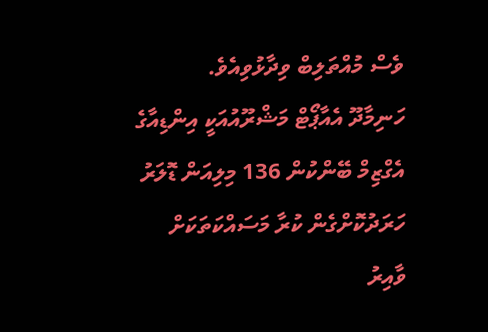ވެސް މުއްތަލިބް ވިދާޅުވިއެވެ.
ހަނިމާދޫ އެއާޕޯޓް މަޝްރޫއުއަކީ އިންޑިއާގެ އެގްޒިމް ބޭންކުން 136 މިލިއަން ޑޮލަރު ހަރަދުކޮށްގެން ކުރާ މަސައްކަތަކަށް ވާއިރު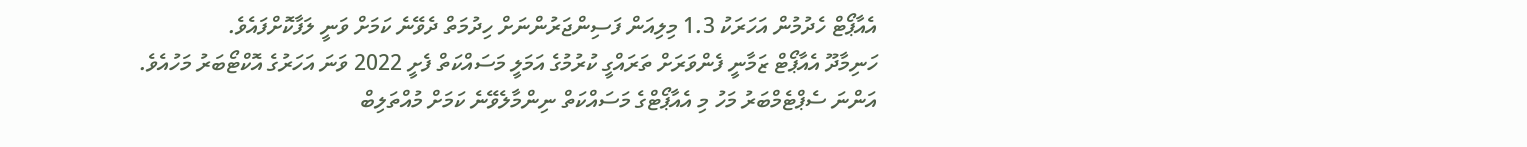އެއާޕޯޓް ހެދުމުން އަހަރަކު 1.3 މިލިއަން ފަސިންޖަރުންނަށް ހިދުމަތް ދެވޭނެ ކަމަށް ވަނީ ލަފާކޮށްފައެވެ.
ހަނިމާދޫ އެއާޕޯޓް ޒަމާނީ ފެންވަރަށް ތަރައްގީ ކުރުމުގެ އަމަލީ މަސައްކަތް ފެށީ 2022 ވަނަ އަހަރުގެ އޮކްޓޯބަރު މަހުއެވެ. އަންނަ ސެޕްޓެމްބަރު މަހު މި އެއާޕޯޓްގެ މަސައްކަތް ނިންމާލެވޭނެ ކަމަށް މުއްތަލިބް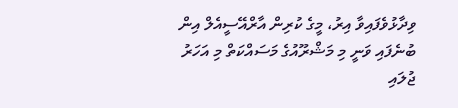ވިދާޅުވެފައިވާ އިރު، މީގެ ކުރިން އާރްއޭސީއެލް އިން ބުނެފައި ވަނީ މި މަޝްރޫއުގެ މަސައްކަތް މި އަހަރު ޖުލައި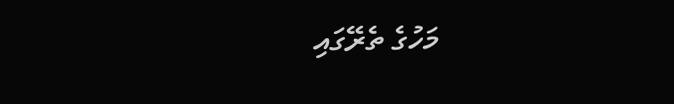މަހުގެ ތެރޭގައި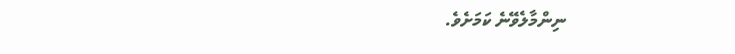ނިންމާލެވޭނެ ކަމަށެވެ.